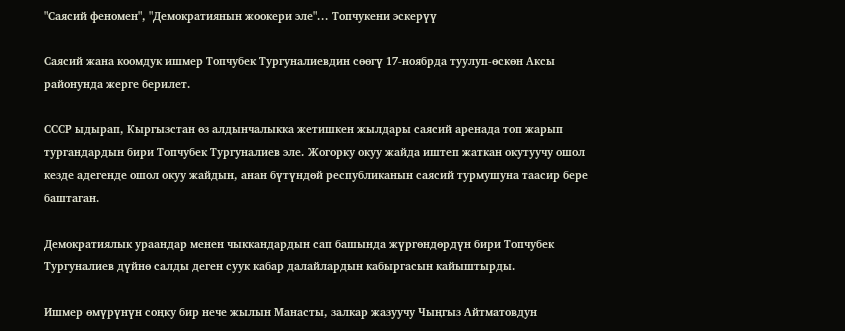"Саясий феномен", "Демократиянын жоокери эле"... Топчукени эскерүү

Саясий жана коомдук ишмер Топчубек Тургуналиевдин сөөгү 17-ноябрда туулуп-өскөн Аксы районунда жерге берилет.

СССР ыдырап, Кыргызстан өз алдынчалыкка жетишкен жылдары саясий аренада топ жарып тургандардын бири Топчубек Тургуналиев эле. Жогорку окуу жайда иштеп жаткан окутуучу ошол кезде адегенде ошол окуу жайдын, анан бүтүндөй республиканын саясий турмушуна таасир бере баштаган.

Демократиялык ураандар менен чыккандардын сап башында жүргөндөрдүн бири Топчубек Тургуналиев дүйнө салды деген суук кабар далайлардын кабыргасын кайыштырды.

Ишмер өмүрүнүн соңку бир нече жылын Манасты, залкар жазуучу Чыңгыз Айтматовдун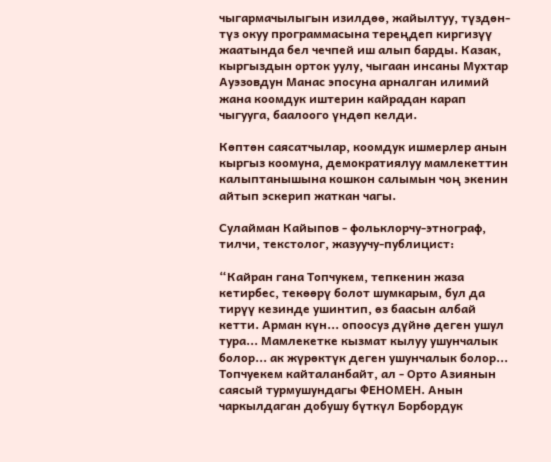чыгармачылыгын изилдөө, жайылтуу, түздөн-түз окуу программасына тереңдеп киргизүү жаатында бел чечпей иш алып барды. Казак, кыргыздын орток уулу, чыгаан инсаны Мухтар Ауэзовдун Манас эпосуна арналган илимий жана коомдук иштерин кайрадан карап чыгууга, баалоого үндөп келди.

Көптөн саясатчылар, коомдук ишмерлер анын кыргыз коомуна, демократиялуу мамлекеттин калыптанышына кошкон салымын чоң экенин айтып эскерип жаткан чагы.

Сулайман Кайыпов - фольклорчу-этногрaф, тилчи, текстолог, жазуучу-публицист:

“Кайран гана Топчукем, тепкенин жаза кетирбес, текөөрү болот шумкарым, бул да тирүү кезинде ушинтип, өз баасын албай кетти. Арман күн... опоосуз дүйнө деген ушул тура... Мамлекетке кызмат кылуу ушунчалык болор... ак жүрөктүк деген ушунчалык болор... Топчуекем кайталанбайт, ал - Орто Азиянын саясый турмушундагы ФЕНОМЕН. Анын чаркылдаган добушу бүткүл Борбордук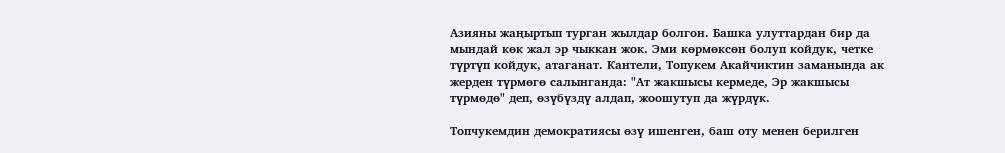Азияны жаңыртып турган жылдар болгон. Башка улуттардан бир да мындай көк жал эр чыккан жок. Эми көрмөксөн болуп койдук, четке түртүп койдук, атаганат. Кантели, Топукем Акайчиктин заманында ак жерден түрмөгө салынганда: "Ат жакшысы кермеде, Эр жакшысы түрмөдө" деп, өзүбүздү алдап, жоошутуп да жүрдүк.

Топчукемдин демократиясы өзү ишенген, баш оту менен берилген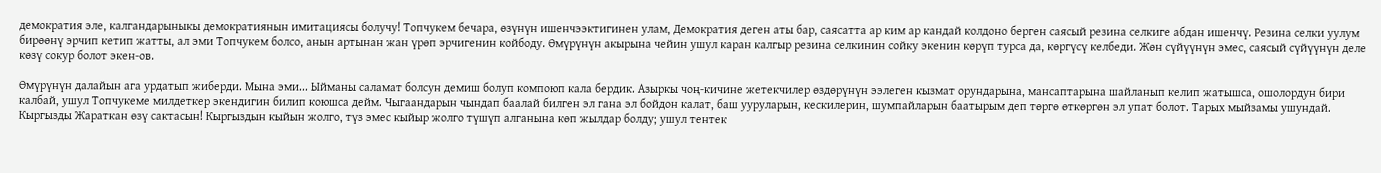демократия эле, калгандарыныкы демократиянын имитациясы болучу! Топчукем бечара, өзүнүн ишенчээктигинен улам, Демократия деген аты бар, саясатта ар ким ар кандай колдоно берген саясый резина селкиге абдан ишенчү. Резина селки уулум бирөөнү эрчип кетип жатты, ал эми Топчукем болсо, анын артынан жан үрөп эрчигенин койбоду. Өмүрүнүн акырына чейин ушул каран калгыр резина селкинин сойку экенин көрүп турса да, көргүсү келбеди. Жөн сүйүүнүн эмес, саясый сүйүүнүн деле көзү сокур болот экен-ов.

Өмүрүнүн далайын ага урдатып жиберди. Мына эми... Ыйманы саламат болсун демиш болуп компоюп кала бердик. Азыркы чоң-кичине жетекчилер өздөрүнүн ээлеген кызмат орундарына, мансаптарына шайланып келип жатышса, ошолордун бири калбай, ушул Топчукеме милдеткер экендигин билип коюшса дейм. Чыгаандарын чындап баалай билген эл гана эл бойдон калат, баш ууруларын, кескилерин, шумпайларын баатырым деп төргө өткөргөн эл упат болот. Тарых мыйзамы ушундай. Кыргызды Жараткан өзү сактасын! Кыргыздын кыйын жолго, түз эмес кыйыр жолго түшүп алганына көп жылдар болду; ушул тентек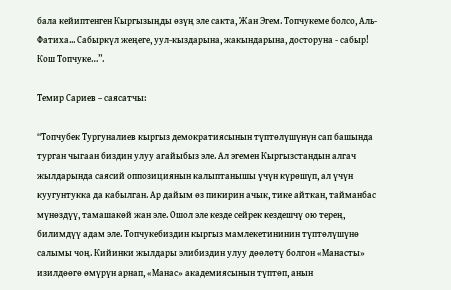бала кейиптенген Кыргызыңды өзүң эле сакта, Жан Эгем. Топчукеме болсо, Аль-Фатиха... Сабыркүл жеңеге, уул-кыздарына, жакындарына, досторуна - сабыр! Кош Топчуке…”.

Темир Сариев – саясатчы:

“Топчубек Тургуналиев кыргыз демократиясынын түптөлүшүнүн сап башында турган чыгаан биздин улуу агайыбыз эле. Ал эгемен Кыргызстандын алгач жылдарында саясий оппозициянын калыптанышы үчүн күрөшүп, ал үчүн куугунтукка да кабылган. Ар дайым өз пикирин ачык, тике айткан, тайманбас мүнөздүү, тамашакөй жан эле. Ошол эле кезде сейрек кездешчү ою терең, билимдүү адам эле. Топчукебиздин кыргыз мамлекетининин түптөлүшүнө салымы чоң. Кийинки жылдары элибиздин улуу дөөлөтү болгон «Манасты» изилдөөгө өмүрүн арнап, «Манас» академиясынын түптөп, анын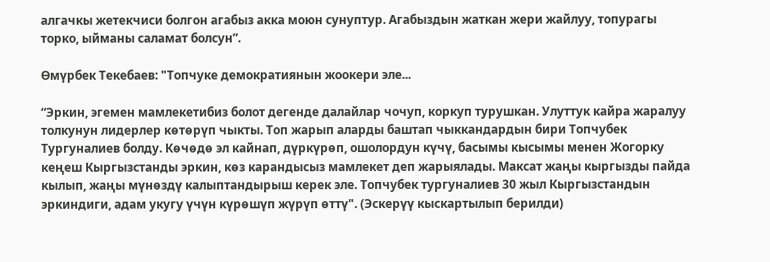алгачкы жетекчиси болгон агабыз акка моюн сунуптур. Агабыздын жаткан жери жайлуу, топурагы торко, ыйманы саламат болсун”.

Өмүрбек Текебаев: "Топчуке демократиянын жоокери эле...

“Эркин, эгемен мамлекетибиз болот дегенде далайлар чочуп, коркуп турушкан. Улуттук кайра жаралуу толкунун лидерлер көтөрүп чыкты. Топ жарып аларды баштап чыккандардын бири Топчубек Тургуналиев болду. Көчөдө эл кайнап, дүркүрөп, ошолордун күчү, басымы кысымы менен Жогорку кеңеш Кыргызстанды эркин, көз карандысыз мамлекет деп жарыялады. Максат жаңы кыргызды пайда кылып, жаңы мүнөздү калыптандырыш керек эле. Топчубек тургуналиев 30 жыл Кыргызстандын эркиндиги, адам укугу үчүн күрөшүп жүрүп өттү". (Эскерүү кыскартылып берилди)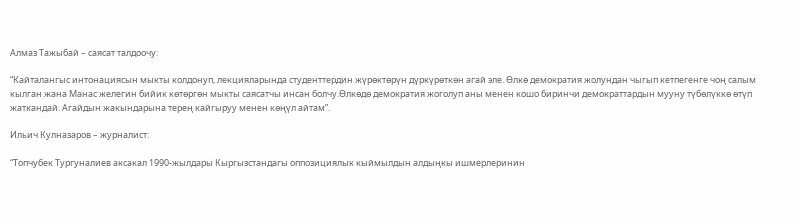Алмаз Тажыбай – саясат талдоочу:

“Кайталангыс интонациясын мыкты колдонуп, лекцияларында студенттердин жүрөктөрүн дүркүрөткөн агай эле. Өлкө демократия жолундан чыгып кетпегенге чоң салым кылган жана Манас желегин бийик көтөргөн мыкты саясатчы инсан болчу.Өлкөдө демократия жоголуп аны менен кошо биринчи демократтардын мууну түбөлүккө өтүп жаткандай. Агайдын жакындарына терең кайгыруу менен көңүл айтам”.

Ильич Кулназаров – журналист:

“Топчубек Тургуналиев аксакал 1990-жылдары Кыргызстандагы оппозициялык кыймылдын алдыңкы ишмерлеринин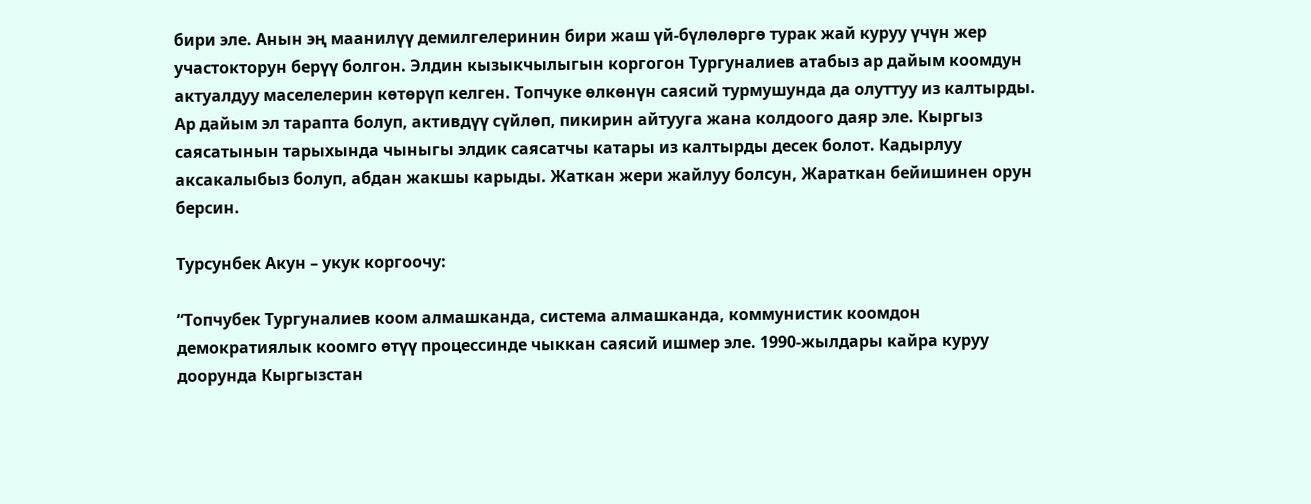бири эле. Анын эң маанилүү демилгелеринин бири жаш үй-бүлөлөргө турак жай куруу үчүн жер участокторун берүү болгон. Элдин кызыкчылыгын коргогон Тургуналиев атабыз ар дайым коомдун актуалдуу маселелерин көтөрүп келген. Топчуке өлкөнүн саясий турмушунда да олуттуу из калтырды. Ар дайым эл тарапта болуп, активдүү сүйлөп, пикирин айтууга жана колдоого даяр эле. Кыргыз саясатынын тарыхында чыныгы элдик саясатчы катары из калтырды десек болот. Кадырлуу аксакалыбыз болуп, абдан жакшы карыды. Жаткан жери жайлуу болсун, Жараткан бейишинен орун берсин.

Турсунбек Акун – укук коргоочу:

“Топчубек Тургуналиев коом алмашканда, система алмашканда, коммунистик коомдон демократиялык коомго өтүү процессинде чыккан саясий ишмер эле. 1990-жылдары кайра куруу доорунда Кыргызстан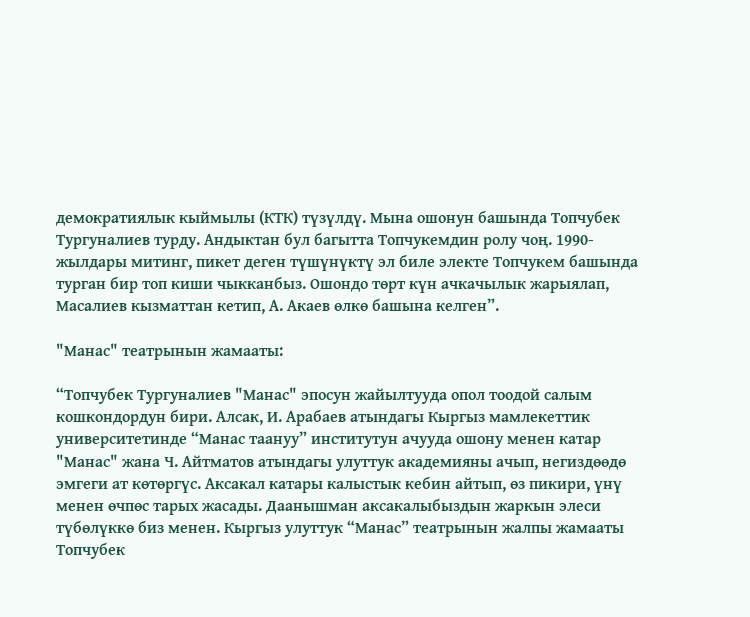демократиялык кыймылы (КТК) түзүлдү. Мына ошонун башында Топчубек Тургуналиев турду. Андыктан бул багытта Топчукемдин ролу чоң. 1990-жылдары митинг, пикет деген түшүнүктү эл биле электе Топчукем башында турган бир топ киши чыкканбыз. Ошондо төрт күн ачкачылык жарыялап, Масалиев кызматтан кетип, А. Акаев өлкө башына келген”.

"Манас" театрынын жамааты:

“Топчубек Тургуналиев "Манас" эпосун жайылтууда опол тоодой салым кошкондордун бири. Алсак, И. Арабаев атындагы Кыргыз мамлекеттик университетинде “Манас таануу” институтун ачууда ошону менен катар "Манас" жана Ч. Айтматов атындагы улуттук академияны ачып, негиздөөдө эмгеги ат көтөргүс. Аксакал катары калыстык кебин айтып, өз пикири, үнү менен өчпөс тарых жасады. Даанышман аксакалыбыздын жаркын элеси түбөлүккө биз менен. Кыргыз улуттук “Манас” театрынын жалпы жамааты Топчубек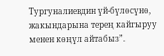Тургуналиевдин үй-бүлөсүнө, жакындарына терең кайгыруу менен көңүл айтабыз”.